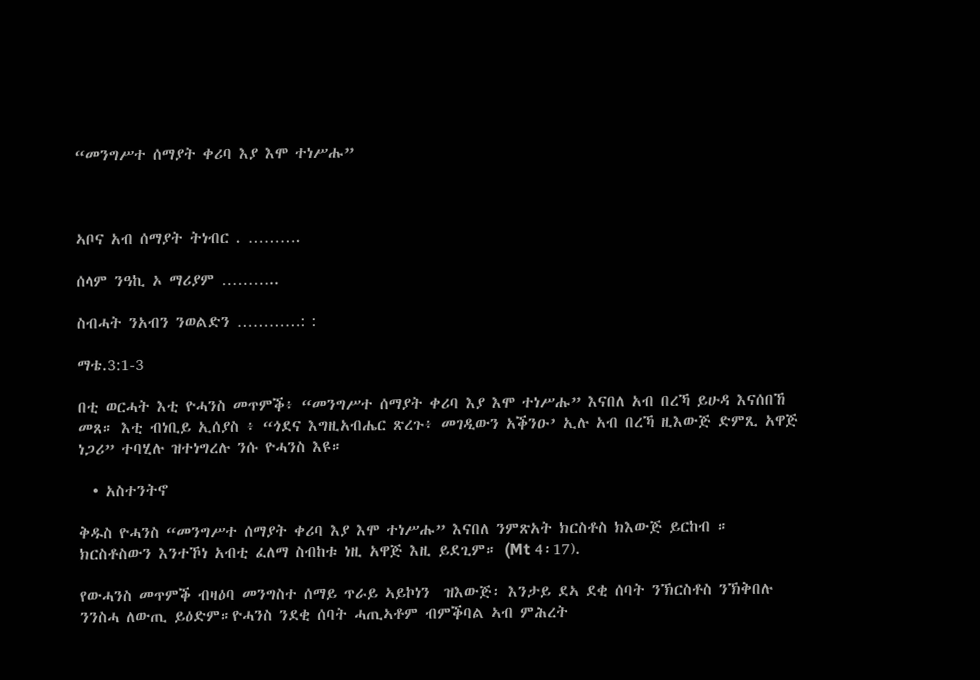“መንግሥተ ሰማያት ቀሪባ እያ እሞ ተነሥሑ”



ኣቦና አብ ሰማያት ትነብር . ……….

ሰላም ንዓኪ ኦ ማሪያም ………..

ስብሓት ንአብን ንወልድን …………: :

ማቴ.3:1-3

በቲ ወርሓት እቲ ዮሓንስ መጥምቕ፥ “መንግሥተ ሰማያት ቀሪባ እያ እሞ ተነሥሑ” እናበለ አብ በረኻ ይሁዳ እናሰበኸ መጸ። እቲ ብነቢይ ኢሰያስ ፥ “ጎደና እግዚአብሔር ጽረጉ፥ መገዲውን አቕንዑ’ ኢሉ አብ በረኻ ዚእውጅ ድምጺ አዋጅ ነጋሪ” ተባሂሉ ዝተነግረሉ ንሱ ዮሓንስ እዩ።

  • አስተንትኖ

ቅዱስ ዮሓንስ “መንግሥተ ሰማያት ቀሪባ እያ እሞ ተነሥሑ” እናበለ ንምጽአት ክርስቶስ ክእውጅ ይርከብ ። ክርስቶስውን እንተኾነ አብቲ ፈለማ ስብከቱ ነዚ አዋጅ እዚ ይደጊም። (Mt 4፡17).

የውሓንስ መጥምቕ ብዛዕባ መንግስተ ሰማይ ጥራይ ኣይኮነን  ዝእውጅ፡ እንታይ ደኣ ደቂ ሰባት ንኽርስቶስ ንኽቅበሉ ንንስሓ ለውጢ ይዕድም።ዮሓንስ ንደቂ ሰባት ሓጢኣቶም ብምቕባል ኣብ ምሕረት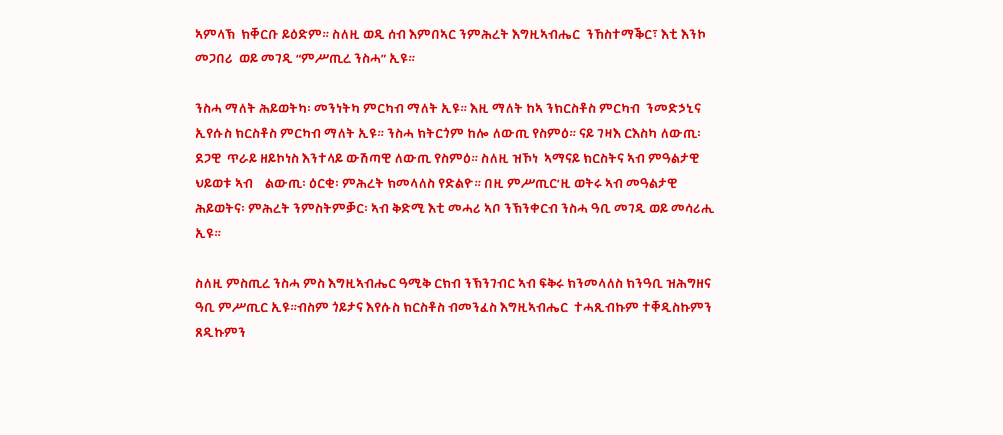ኣምላኽ  ክቐርቡ ይዕድም። ስለዚ ወዲ ሰብ እምበኣር ንምሕረት እግዚኣብሔር  ንኸስተማቕር፣ እቲ እንኮ መጋበሪ  ወይ መገዲ “ምሥጢረ ንስሓ” ኢዩ።

ንስሓ ማለት ሕይወትካ፡ መንነትካ ምርካብ ማለት ኢዩ። እዚ ማለት ከኣ ንክርስቶስ ምርካብ  ንመድኃኒና ኢየሱስ ክርስቶስ ምርካብ ማለት ኢዩ። ንስሓ ክትርጎም ከሎ ለውጢ የስምዕ። ናይ ገዛእ ርእስካ ለውጢ፡ ደጋዊ  ጥራይ ዘይኮነስ እንተላይ ውሽጣዊ ለውጢ የስምዕ። ስለዚ ዝኾነ  ኣማናይ ክርስትና ኣብ ምዓልታዊ ህይወቱ ኣብ    ልውጢ፡ ዕርቂ፡ ምሕረት ክመላለስ የድልዮ። በዚ ምሥጢር’ዚ ወትሩ ኣብ መዓልታዊ ሕይወትና፡ ምሕረት ንምስትምቓር፡ ኣብ ቅድሚ እቲ መሓሪ ኣቦ ንኽንቀርብ ንስሓ ዓቢ መገዲ ወይ መሳሪሒ ኢዩ።

ስለዚ ምስጢረ ንስሓ ምስ እግዚኣብሔር ዓሚቅ ርክብ ንኽንገብር ኣብ ፍቅሩ ክንመላለስ ክንዓቢ ዝሕግዘና ዓቢ ምሥጢር ኢዩ።ብስም ጎይታና እየሱስ ክርስቶስ ብመንፈስ እግዚኣብሔር  ተሓጺብኩም ተቐዲስኩምን ጸዲኩምን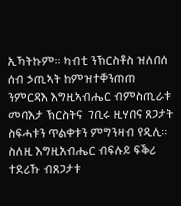ኢኻትኩም። ካብቲ ንኽርስቶስ ዝለበሰ ሰብ ኃጢኣት ከምዝተቐንጠጠ  ንምርዳእ እግዚኣብሔር ብምስጢራቱ መባእታ ኽርስትና  ገቢሩ ዚሃበና ጸጋታት ስፍሓቱን ጥልቀቱን ምግንዛብ የዲሊ። ስለዚ እግዚአብሔር ብፍሉይ ፍቕሪ ተደሪኹ ብጸጋታቱ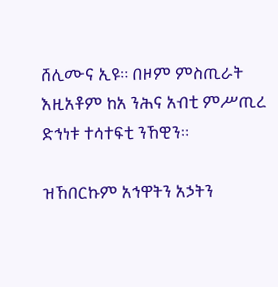ሸሊሙና ኢዩ። በዞም ምስጢራት እዚአቶም ከአ ንሕና አብቲ ምሥጢረ ድኅነቱ ተሳተፍቲ ንኸዊን።

ዝኸበርኩም አኅዋትን አኃትን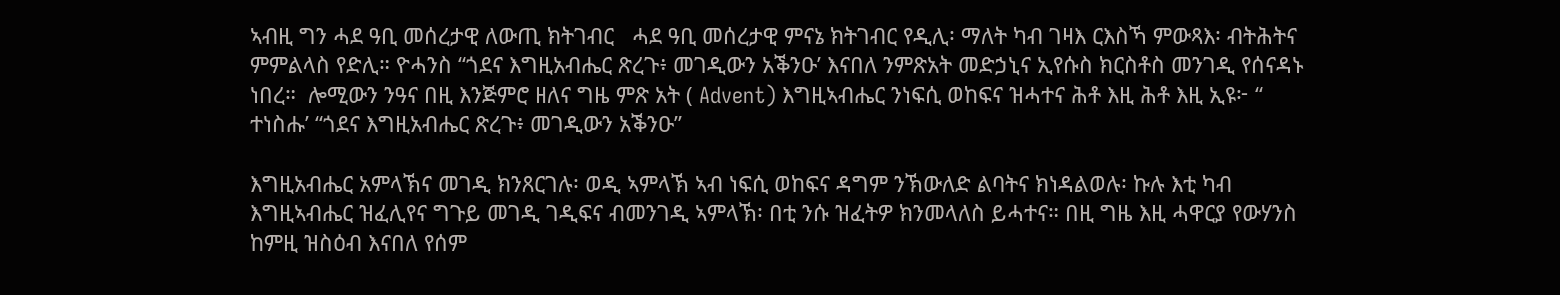ኣብዚ ግን ሓደ ዓቢ መሰረታዊ ለውጢ ክትገብር   ሓደ ዓቢ መሰረታዊ ምናኔ ክትገብር የዲሊ፡ ማለት ካብ ገዛእ ርእስኻ ምውጻእ፡ ብትሕትና ምምልላስ የድሊ። ዮሓንስ “ጎደና እግዚአብሔር ጽረጉ፥ መገዲውን አቕንዑ’ እናበለ ንምጽአት መድኃኒና ኢየሱስ ክርስቶስ መንገዲ የሰናዳኑ ነበረ።  ሎሚውን ንዓና በዚ እንጅምሮ ዘለና ግዜ ምጽ አት ( Advent) እግዚኣብሔር ንነፍሲ ወከፍና ዝሓተና ሕቶ እዚ ሕቶ እዚ ኢዩ፦ “ ተነስሑ’ “ጎደና እግዚአብሔር ጽረጉ፥ መገዲውን አቕንዑ”

እግዚአብሔር አምላኽና መገዲ ክንጸርገሉ፡ ወዲ ኣምላኽ ኣብ ነፍሲ ወከፍና ዳግም ንኽውለድ ልባትና ክነዳልወሉ፡ ኩሉ እቲ ካብ እግዚኣብሔር ዝፈሊየና ግጉይ መገዲ ገዲፍና ብመንገዲ ኣምላኽ፡ በቲ ንሱ ዝፈትዎ ክንመላለስ ይሓተና። በዚ ግዜ እዚ ሓዋርያ የውሃንስ ከምዚ ዝስዕብ እናበለ የሰም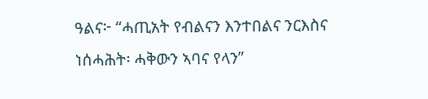ዓልና፦ “ሓጢአት የብልናን እንተበልና ንርእስና ነሰሓሕት፡ ሓቅውን ኣባና የላን”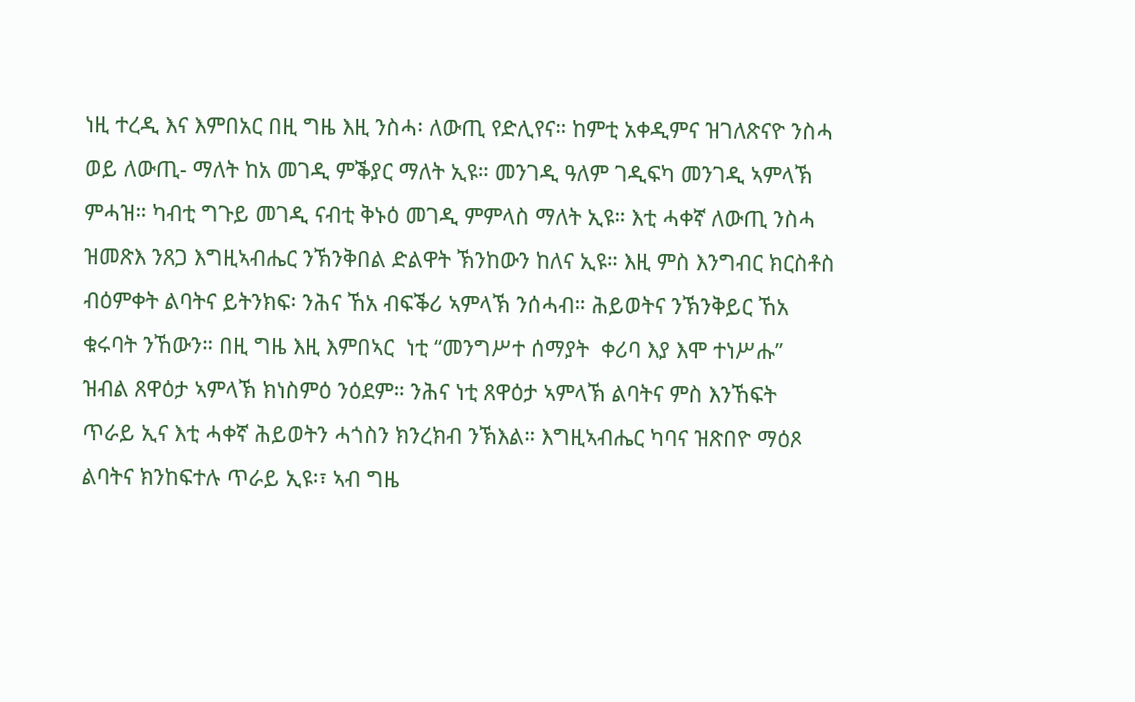ነዚ ተረዲ እና እምበአር በዚ ግዜ እዚ ንስሓ፡ ለውጢ የድሊየና። ከምቲ አቀዲምና ዝገለጽናዮ ንስሓ ወይ ለውጢ- ማለት ከአ መገዲ ምቕያር ማለት ኢዩ። መንገዲ ዓለም ገዲፍካ መንገዲ ኣምላኽ ምሓዝ። ካብቲ ግጉይ መገዲ ናብቲ ቅኑዕ መገዲ ምምላስ ማለት ኢዩ። እቲ ሓቀኛ ለውጢ ንስሓ ዝመጽእ ንጸጋ እግዚኣብሔር ንኽንቅበል ድልዋት ኽንከውን ከለና ኢዩ። እዚ ምስ እንግብር ክርስቶስ ብዕምቀት ልባትና ይትንክፍ፡ ንሕና ኸአ ብፍቕሪ ኣምላኽ ንሰሓብ። ሕይወትና ንኽንቅይር ኸአ ቁሩባት ንኸውን። በዚ ግዜ እዚ እምበኣር  ነቲ “መንግሥተ ሰማያት  ቀሪባ እያ እሞ ተነሥሑ” ዝብል ጸዋዕታ ኣምላኽ ክነስምዕ ንዕደም። ንሕና ነቲ ጸዋዕታ ኣምላኽ ልባትና ምስ እንኸፍት ጥራይ ኢና እቲ ሓቀኛ ሕይወትን ሓጎስን ክንረክብ ንኽእል። እግዚኣብሔር ካባና ዝጽበዮ ማዕጾ ልባትና ክንከፍተሉ ጥራይ ኢዩ፡፣ ኣብ ግዜ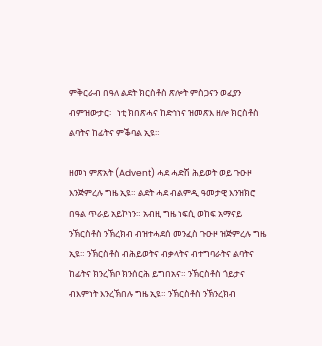ምቅርራብ በዓለ ልደት ክርስቶስ ጽሎት ምስጋናን ወፈያን ብምዝውታር፡   ነቲ ክበጽሓና ከድኅነና ዝመጽእ ዘሎ ክርስቶስ ልባትና ከፊትና ምቕባል ኢዩ።

ዘመነ ምጽአት (Advent) ሓደ ሓድሽ ሕይወት ወይ ጉዑዞ እንጅምረሉ ግዜ ኢዩ። ልደት ሓደ ብልምዲ ዓመታዊ እንዝክሮ በዓል ጥራይ አይኮነን። አብዚ ግዜ ነፍሲ ወከፍ አማናይ ንኽርስቶስ ንኽረክብ ብዝተሓደሰ መንፈስ ጉዑዞ ዝጅምረሉ ግዜ ኢዩ። ንኽርስቶስ ብሕይወትና ብቃላትና ብተግባራትና ልባትና ከፊትና ክንረኽቦ ክንሰርሕ ይግበአና። ንኽርስቶስ ጎይታና ብእምነት እንረኽበሉ ግዜ ኢዩ። ንኽርስቶስ ንኽንረክብ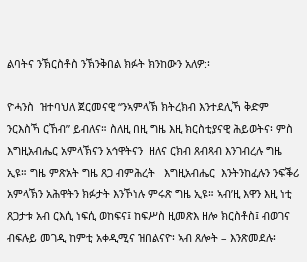ልባትና ንኽርስቶስ ንኽንቅበል ክፉት ክንከውን አለዎ:፡

ዮሓንስ  ዝተባህለ ጀርመናዊ “ንኣምላኽ ክትረክብ እንተደሊኻ ቅድም ንርእስኻ ርኸብ” ይብለና። ስለዚ በዚ ግዜ እዚ ክርስቲያናዊ ሕይወትና፡ ምስ እግዚአብሔር አምላኽናን አኅዋትናን  ዘለና ርክብ ጸብጻብ እንገብረሉ ግዜ ኢዩ። ግዜ ምጽአት ግዜ ጸጋ ብምሕረት   እግዚአብሔር  እንትንከፈሉን ንፍቕሪ አምላኽን አሕዋትን ክፉታት እንኾነሉ ምሩጽ ግዜ ኢዩ። ኣብ’ዚ እዋን እዚ ነቲ ጸጋታቱ አብ ርእሲ ነፍሲ ወከፍና፤ ከፍሥስ ዚመጽእ ዘሎ ክርስቶስ፤ ብወገና  ብፍሉይ መገዲ ከምቲ አቀዲሚና ዝበልናዮ፡ ኣብ ጸሎት – እንጽመደሉ፡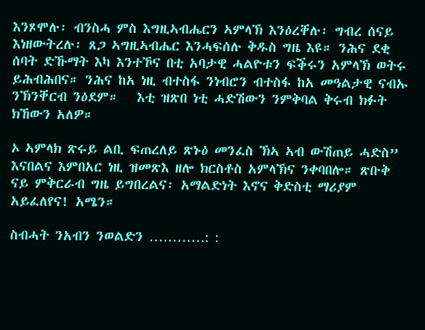እንጾሞሉ፡ ብንስሓ ምስ እግዚኣብሔርን ኣምላኽ እንዕረቐሉ፡ ግብረ ሰናይ እነዘውትረሉ፡ ጸጋ ኣግዚኣብሔር እንሓፍሰሉ ቅዱስ ግዜ እዩ። ንሕና ደቂ ሰባት ድኹማት እካ እንተኾና በቲ አባታዊ ሓልዮቱን ፍቕሩን አምላኽ ወትሩ ይሕብሕበና። ንሕና ከአ ነዚ ብተስፋ ንነብሮን ብተስፋ ከአ መዓልታዊ ናብኡ ንኽንቐርብ ንዕደም።   እቲ ዝጽበ ነቲ ሓድሽውን ንምቅባል ቅሩብ ክፉት ክኸውን አለዎ።

ኦ ኣምላክ ጽሩይ ልቢ ፍጠረለይ ጽኑዕ መንፈስ ኽኣ ኣብ ውሽጠይ ሓድስ” እናበልና እምበአር ነዚ ዝመጽእ ዘሎ ክርስቶስ አምላኽና ንቀባበሎ። ጽቡቅ ናይ ምቅርራብ ግዜ ይግበረልና፡ አማልድነት እኖና ቅድስቲ ማሪያም አይፈለየና! አሜን።

ስብሓት ንአብን ንወልድን …………: :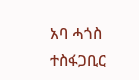አባ ሓጎስ ተስፋጋቢር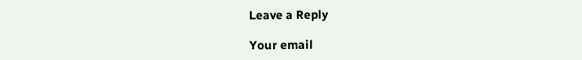Leave a Reply

Your email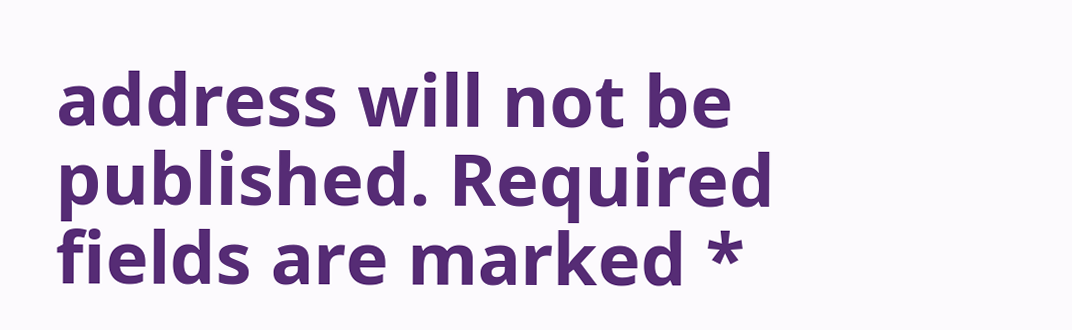address will not be published. Required fields are marked *